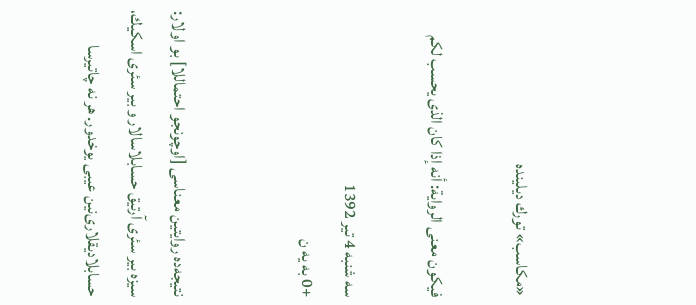«مكاسب» تورك دیلینده

فیكون معنى الروایة: أنه إذا كان الذی یحسب لكم

سه شنبه 4 تیر 1392
+0 به یه ن


نتیجه‌ده روایتین معناسی [اوچونجو احتماللا] بو اولار: سیزه بیر سئری آرتیق حسابلاسالار و بیر سئری اسكیك، حسابلادیقلاری‌نین عیبی یوخدور. هر نه چاتیرسا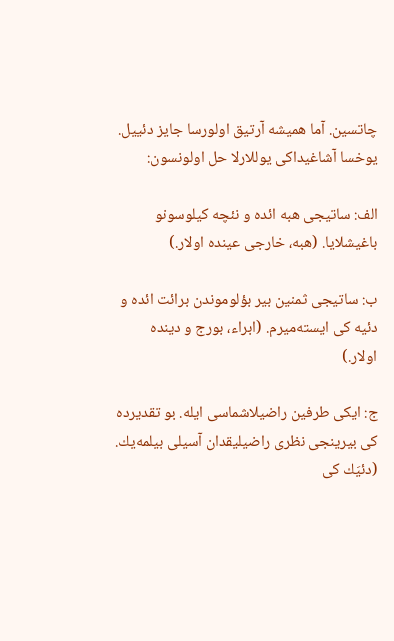چاتسین. آما همیشه آرتیق اولورسا جایز دئییل. یوخسا آشاغیداكی یوللارلا حل اولونسون:

الف: ساتیجی هبه ائده و نئچه كیلوسونو باغیشلایا. (هبه، خارجی عینده اولار.)

ب: ساتیجی ثمنین بیر بؤلوموندن برائت ائده و دئیه كی ایسته‌میرم. (ابراء، بورج و دینده اولار.)

ج: ایكی طرفین راضیلاشماسی ایله. بو تقدیرده كی بیرینجی نظری راضیلیقدان آسیلی بیلمه‌یك. (دئیَك كی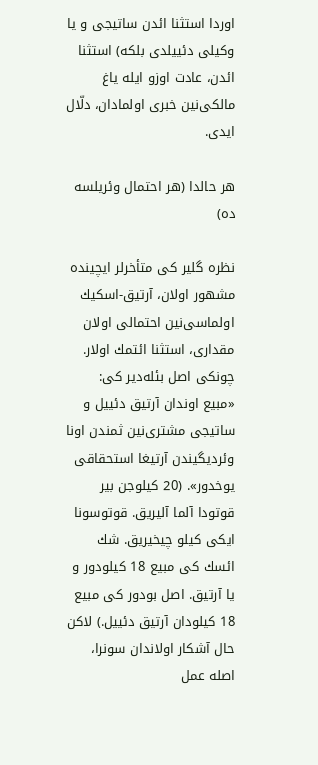اوردا استثنا ائدن ساتیجی و یا وكیلی دئییلدی بلكه) استثنا ائدن، عادت اوزو ایله یاغ مالكی‌نین خبری اولمادان، دلّال ایدی.

هر حالدا (هر احتمال وئریلسه ده)

نظره گلیر كی متأخرلر ایچینده مشهور اولان، آرتیق-اسكیك اولماسی‌نین احتمالی اولان مقداری، استثنا ائتمك اولار. چونكی اصل بئله‌دیر كی: «مبیع اوندان آرتیق دئییل و ساتیجی مشتری‌نین ثمندن اونا وئردیگیندن آرتیغا استحقاقی یوخدور». (20 كیلوجن بیر قوتودا آلما آلیریق. قوتوسونا ایكی كیلو چیخیریق. شك ائسك كی مبیع 18 كیلودور و یا آرتیق. اصل بودور كی مبیع 18 كیلودان آرتیق دئییل.) لاكن حال آشكار اولاندان سونرا، اصله عمل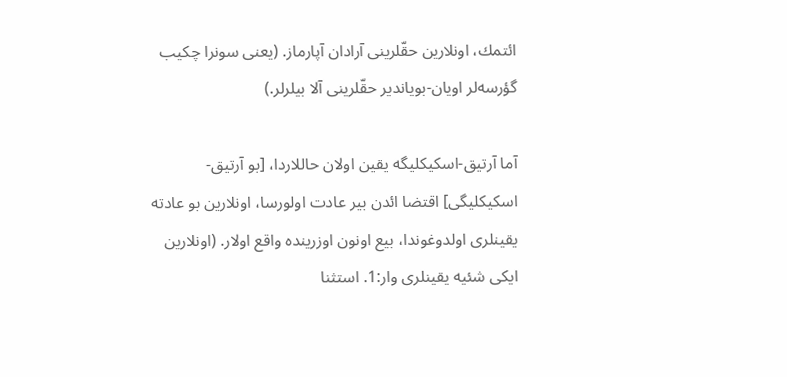ائتمك، اونلارین حقّلرینی آرادان آپارماز. (یعنی سونرا چكیب گؤرسه‌لر اویان-بویاندیر حقّلرینی آلا بیلرلر.)

آما آرتیق-اسكیكلیگه یقین اولان حاللاردا، [بو آرتیق-اسكیكلیگی] اقتضا ائدن بیر عادت اولورسا، اونلارین بو عادته یقینلری اولدوغوندا، بیع اونون اوزرینده واقع اولار. (اونلارین ایكی شئیه یقینلری وار:1. استثنا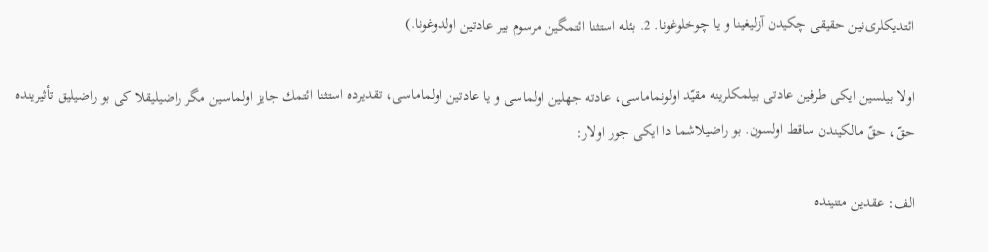ائتدیكلری‌نین حقیقی چكیدن آزلیغینا و یا چوخلوغونا. 2. بئله استثنا ائتمگین مرسوم بیر عادتین اولدوغونا.)

اولا بیلسین ایكی طرفین عادتی بیلمكلرینه مقیّد اولونماماسی، عادته جهلین اولماسی و یا عادتین اولماماسی، تقدیرده استثنا ائتمك جایز اولماسین مگر راضیلیقلا كی بو راضیلیق تأثیرینده حقّ، حقّ مالكیندن ساقط اولسون. بو راضیلاشما دا ایكی جور اولار:

الف: عقدین متنینده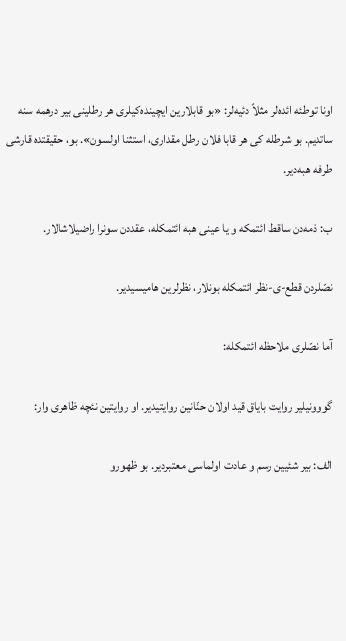اونا توطئه ائده‌لر مثلاً دئیه‌لر: «بو قابلارین ایچینده‌كیلری هر رطلینی بیر درهمه سنه ساتدیم. بو شرطله كی هر قابا فلان رطل مقداری، استثنا اولسون». بو، حقیقتده قارشی طرفه هبه‌دیر.

ب: ذمه‌دن ساقط ائتمكه و یا عینی هبه ائتمكله، عقددن سونرا راضیلاشالار.

نصّلردن قطع-ی-نظر ائتمكله بونلار، نظرلرین هامیسیدیر.

آما نصّلری ملاحظه ائتمكله:

گووونیلیر روایت بایاق قید اولان حنّانین روایتیدیر. او روایتین نئچه ظاهری وار:

الف: بیر شئیین رسم و عادت اولماسی معتبردیر. بو ظهورو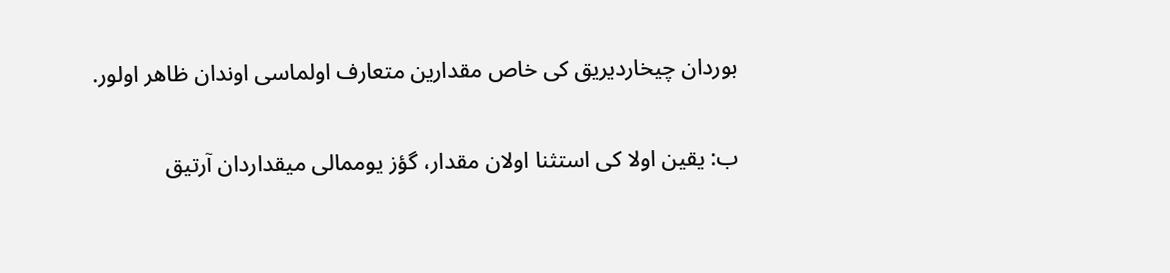بوردان چیخاردیریق كی خاص مقدارین متعارف اولماسی اوندان ظاهر اولور.

ب: یقین اولا كی استثنا اولان مقدار، گؤز یوممالی میقداردان آرتیق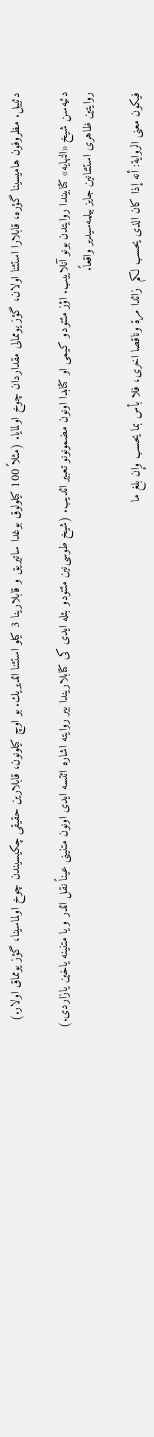دئییل. مظروفون هامیسینا گؤره، قابلارا استثنا اولان، گؤز یوممالی مقداردان چوخ اولمایا. (مثلاً 100 كیلولوق بوغدا ساتیریق و قابلارینا 3 كیلو استثنا ائدیریك. بو اوچ كیلونون، قابلارین حقیقی چكیسیندن چوخ اولماسینا، گؤز یومماق اولار.)

دئیه‌سن شیخ «النهایه» كتابیندا روایتدن بونو آنلاییب. اؤز مئتودو كیمی او كتابدا اونون مضمونونو تعبیر ائدیب. (شیخ طوسی‌نین مئتودو بئله ایدی كی كتابلاریندا بیر روایته اشاره ائتسه ایدی اونون متنینی عیناً نقل ائدر و یا متنینه یاخین یازاردی.) روایتین ظاهری استثنانین جایز بیلمه‌سیدیر واقعاً.

فیكون معنى الروایة: أنه إذا كان الذی یحسب لكم  زائدا مرة وناقصا اخرى، فلا بأس بما یحسب وإن بلغ ما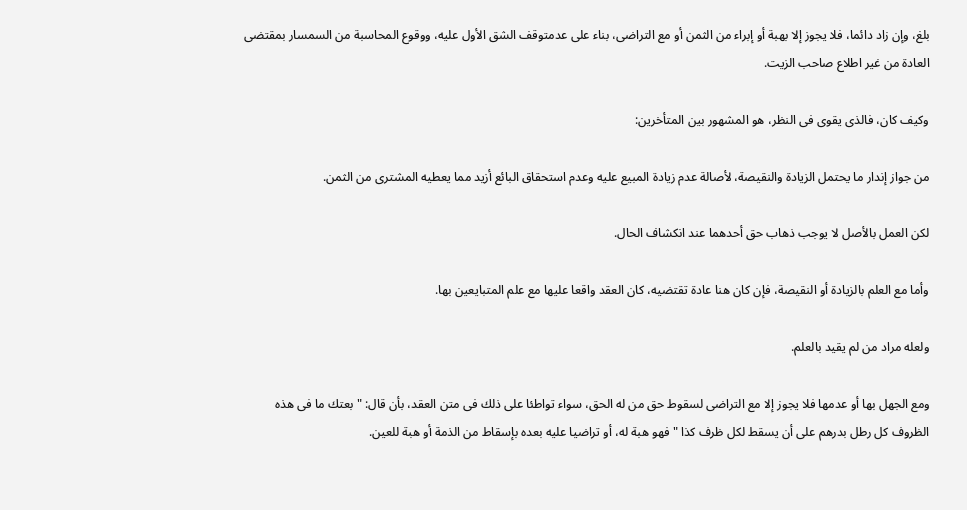بلغ، وإن زاد دائما، فلا یجوز إلا بهبة أو إبراء من الثمن أو مع التراضی، بناء على عدمتوقف الشق الأول علیه، ووقوع المحاسبة من السمسار بمقتضى العادة من غیر اطلاع صاحب الزیت.

وكیف كان، فالذی یقوى فی النظر، هو المشهور بین المتأخرین:

من جواز إندار ما یحتمل الزیادة والنقیصة، لأصالة عدم زیادة المبیع علیه وعدم استحقاق البائع أزید مما یعطیه المشتری من الثمن.

لكن العمل بالأصل لا یوجب ذهاب حق أحدهما عند انكشاف الحال.

وأما مع العلم بالزیادة أو النقیصة، فإن كان هنا عادة تقتضیه، كان العقد واقعا علیها مع علم المتبایعین بها.

ولعله مراد من لم یقید بالعلم.

ومع الجهل بها أو عدمها فلا یجوز إلا مع التراضی لسقوط حق من له الحق، سواء تواطئا على ذلك فی متن العقد، بأن قال: " بعتك ما فی هذه الظروف كل رطل بدرهم على أن یسقط لكل ظرف كذا " فهو هبة له، أو تراضیا علیه بعده بإسقاط من الذمة أو هبة للعین.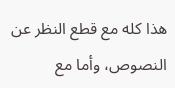هذا كله مع قطع النظر عن النصوص، وأما مع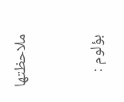ملاحظتها



بؤلوم :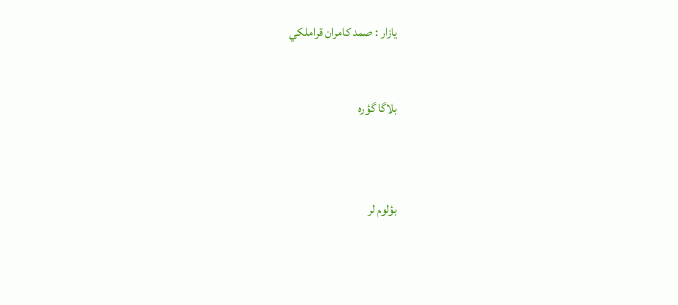یازار : صمد كامران قراملكي


بلاگا گؤره



بؤلوم لر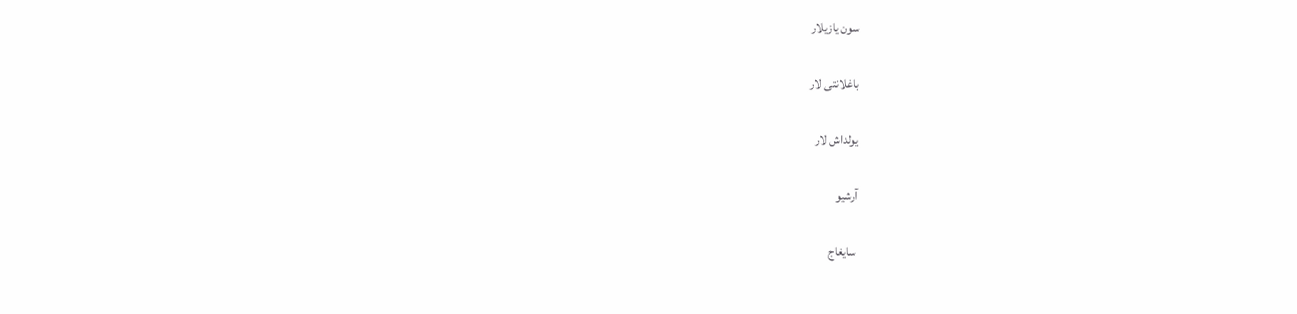سون یازیلار

باغلانتی لار

یولداش لار

آرشیو

سایغاج